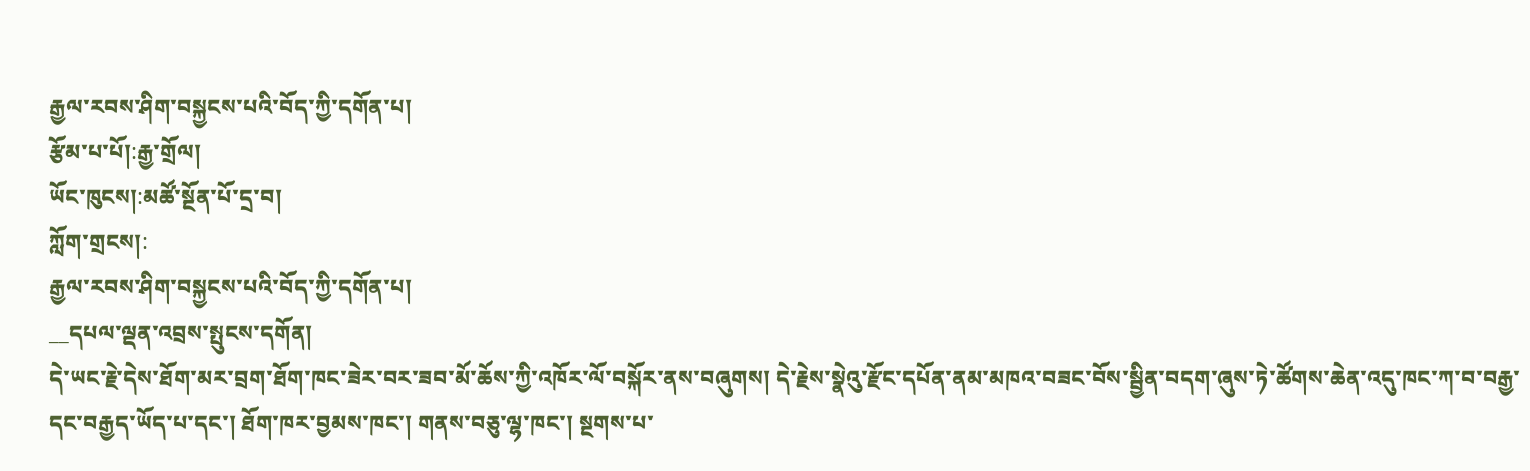རྒྱལ་རབས་ཤིག་བསྐྱངས་པའི་བོད་ཀྱི་དགོན་པ།
རྩོམ་པ་པོ།:རྒྱ་གྲོལ།
ཡོང་ཁུངས།:མཚོ་སྔོན་པོ་དྲ་བ།
ཀློག་གྲངས།:
རྒྱལ་རབས་ཤིག་བསྐྱངས་པའི་བོད་ཀྱི་དགོན་པ།
__དཔལ་ལྡན་འབྲས་སྤུངས་དགོན།
དེ་ཡང་རྗེ་དེས་ཐོག་མར་བྲག་ཐོག་ཁང་ཟེར་བར་ཟབ་མོ་ཆོས་ཀྱི་འཁོར་ལོ་བསྐོར་ནས་བཞུགས། དེ་རྗེས་སྣེའུ་རྫོང་དཔོན་ནམ་མཁའ་བཟང་བོས་སྦྱིན་བདག་ཞུས་ཏེ་ཚོགས་ཆེན་འདུ་ཁང་ཀ་བ་བརྒྱ་དང་བརྒྱད་ཡོད་པ་དང་། ཐོག་ཁར་བྱམས་ཁང་། གནས་བཅུ་ལྷ་ཁང་། སྔགས་པ་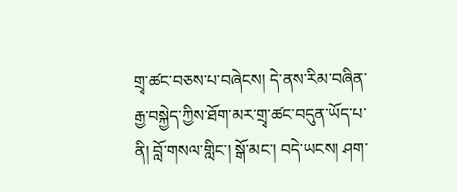གྲྭ་ཚང་བཅས་པ་བཞེངས། དེ་ནས་རིམ་བཞིན་རྒྱ་བསྐྱེད་ཀྱིས་ཐོག་མར་གྲྭ་ཚང་བདུན་ཡོད་པ་ནི། བློ་གསལ་གླིང་། སྒོ་མང་། བདེ་ཡངས། ཤག་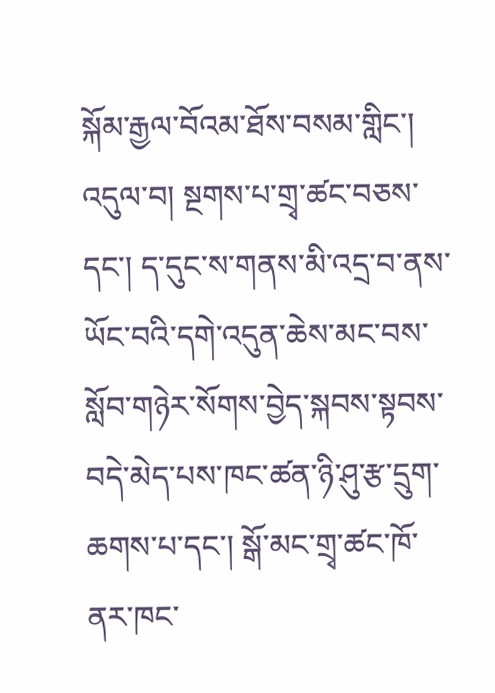སྐོམ་རྒྱལ་བོའམ་ཐོས་བསམ་གླིང་། འདུལ་བ། སྔགས་པ་གྲྭ་ཚང་བཅས་དང་། ད་དུང་ས་གནས་མི་འདྲ་བ་ནས་ཡོང་བའི་དགེ་འདུན་ཆེས་མང་བས་སློབ་གཉེར་སོགས་བྱེད་སྐབས་སྟབས་བདེ་མེད་པས་ཁང་ཚན་ཉི་ཤུ་རྩ་དྲུག་ཆགས་པ་དང་། སྒོ་མང་གྲྭ་ཚང་ཁོ་ནར་ཁང་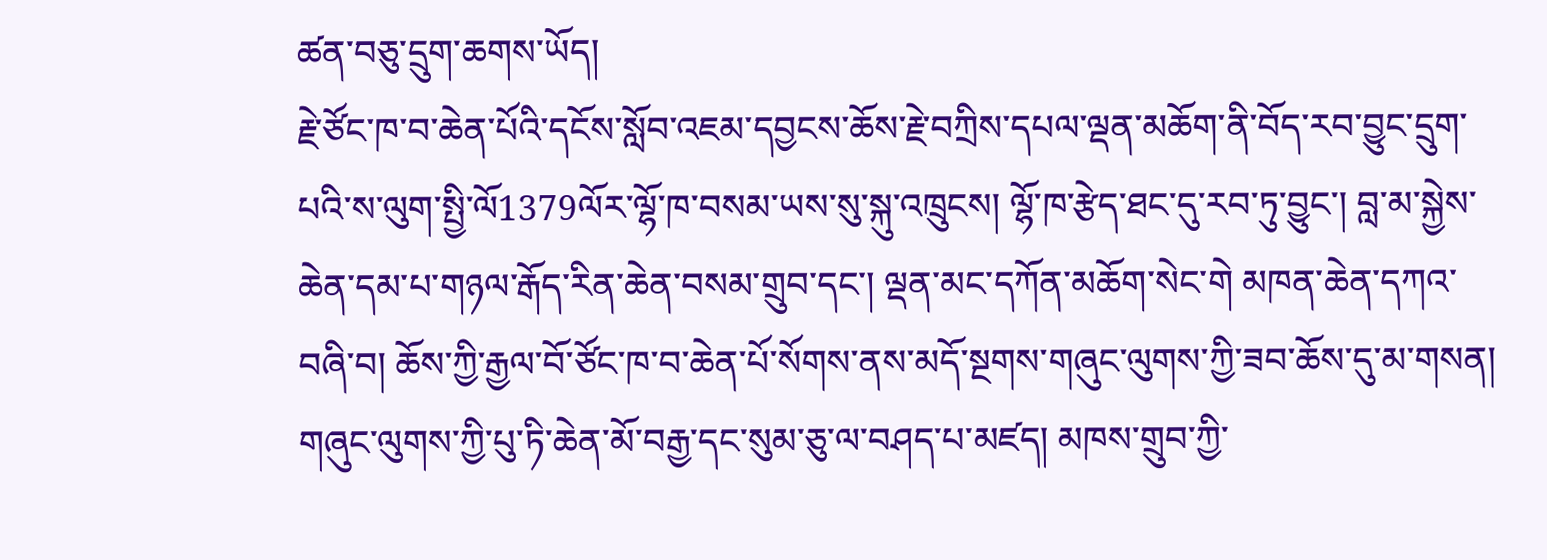ཚན་བཅུ་དྲུག་ཆགས་ཡོད།
རྗེ་ཙོང་ཁ་བ་ཆེན་པོའི་དངོས་སློབ་འཇམ་དབྱངས་ཆོས་རྗེ་བཀྲིས་དཔལ་ལྡན་མཆོག་ནི་བོད་རབ་བྱུང་དྲུག་པའི་ས་ལུག་སྤྱི་ལོ1379ལོར་ལྷོ་ཁ་བསམ་ཡས་སུ་སྐུ་འཁྲུངས། ལྷོ་ཁ་རྩེད་ཐང་དུ་རབ་ཏུ་བྱུང་། བླ་མ་སྐྱེས་ཆེན་དམ་པ་གཉལ་རྒོད་རིན་ཆེན་བསམ་གྲུབ་དང་། ལྡན་མང་དཀོན་མཆོག་སེང་གེ མཁན་ཆེན་དཀའ་བཞི་བ། ཆོས་ཀྱི་རྒྱལ་བོ་ཙོང་ཁ་བ་ཆེན་པོ་སོགས་ནས་མདོ་སྔགས་གཞུང་ལུགས་ཀྱི་ཟབ་ཆོས་དུ་མ་གསན། གཞུང་ལུགས་ཀྱི་པུ་ཏི་ཆེན་མོ་བརྒྱ་དང་སུམ་ཅུ་ལ་བཤད་པ་མཛད། མཁས་གྲུབ་ཀྱི་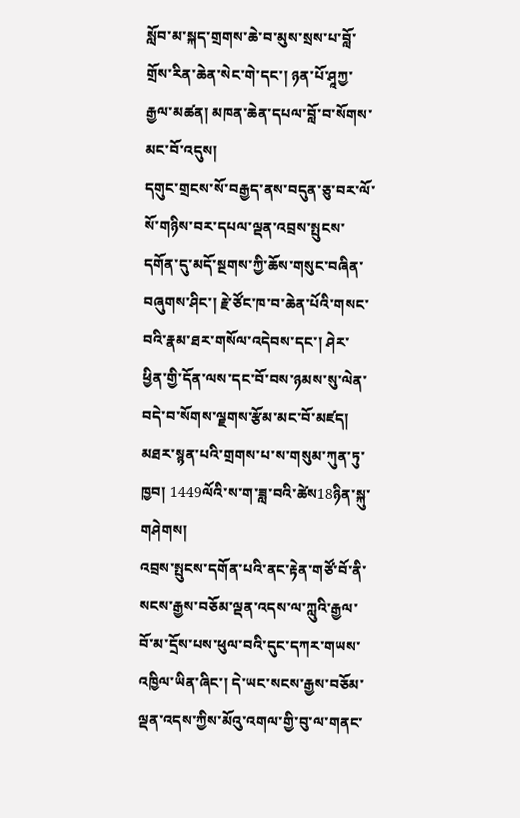སློབ་མ་སྐད་གྲགས་ཆེ་བ་མུས་སྲས་པ་བློ་གྲོས་རིན་ཆེན་སེང་གེ་དང་། ཉན་པོ་ཤཱཀྱ་རྒྱལ་མཚན། མཁན་ཆེན་དཔལ་བློ་བ་སོགས་མང་བོ་འདུས།
དགུང་གྲངས་སོ་བརྒྱད་ནས་བདུན་ཅུ་བར་ལོ་སོ་གཉིས་བར་དཔལ་ལྡན་འབྲས་སྤུངས་དགོན་དུ་མདོ་སྔགས་ཀྱི་ཆོས་གསུང་བཞིན་བཞུགས་ཤིང་། རྗེ་ཙོང་ཁ་བ་ཆེན་པོའི་གསང་བའི་རྣམ་ཐར་གསོལ་འདེབས་དང་། ཤེར་ཕྱིན་གྱི་དོན་ལས་དང་བོ་བས་ཉམས་སུ་ལེན་བདེ་བ་སོགས་ལྗགས་རྩོམ་མང་བོ་མཛད། མཐར་སྙན་པའི་གྲགས་པ་ས་གསུམ་ཀུན་ཏུ་ཁྱབ། 1449ལོའི་ས་ག་ཟླ་བའི་ཚེས18ཉིན་སྐུ་གཤེགས།
འབྲས་སྤུངས་དགོན་པའི་ནང་རྟེན་གཙོ་བོ་ནི་སངས་རྒྱས་བཅོམ་ལྡན་འདས་ལ་ཀླུའི་རྒྱལ་བོ་མ་དྲོས་པས་ཕུལ་བའི་དུང་དཀར་གཡས་འཁྱིལ་ཡིན་ཞིང་། དེ་ཡང་སངས་རྒྱས་བཅོམ་ལྡན་འདས་ཀྱིས་མོའུ་འགལ་གྱི་བུ་ལ་གནང་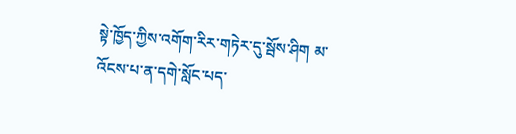སྟེ་ཁྱོད་ཀྱིས་འགོག་རིར་གཏེར་དུ་སྦོས་ཤིག མ་འོངས་པ་ན་དགེ་སློང་པད་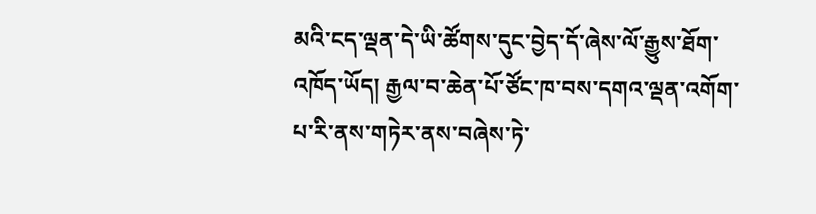མའི་ངད་ལྡན་དེ་ཡི་ཚོགས་དུང་བྱེད་དོ་ཞེས་ལོ་རྒྱུས་ཐོག་འཁོད་ཡོད། རྒྱལ་བ་ཆེན་པོ་ཙོང་ཁ་བས་དགའ་ལྡན་འགོག་པ་རི་ནས་གཏེར་ནས་བཞེས་ཏེ་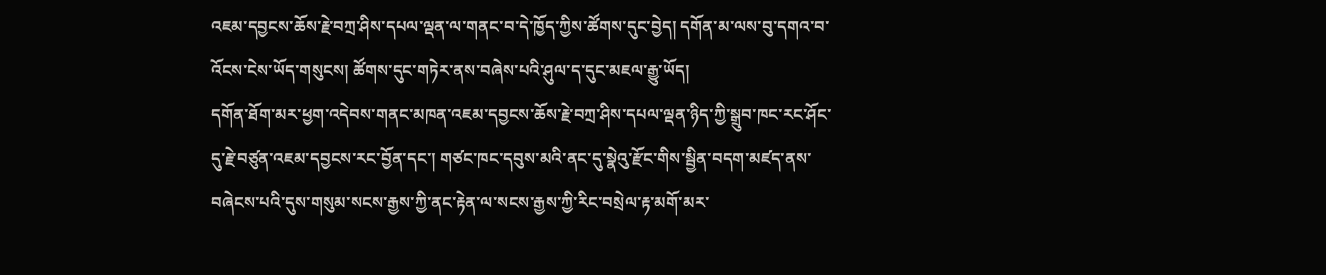འཇམ་དབྱངས་ཆོས་རྗེ་བཀྲ་ཤིས་དཔལ་ལྡན་ལ་གནང་བ་དེ་ཁྱོད་ཀྱིས་ཚོགས་དུང་བྱེད། དགོན་མ་ལས་བུ་དགའ་བ་འོངས་ངེས་ཡོད་གསུངས། ཚོགས་དུང་གཏེར་ནས་བཞེས་པའི་ཤུལ་ད་དུང་མཇལ་རྒྱུ་ཡོད།
དགོན་ཐོག་མར་ཕྱག་འདེབས་གནང་མཁན་འཇམ་དབྱངས་ཆོས་རྗེ་བཀྲ་ཤིས་དཔལ་ལྡན་ཉིད་ཀྱི་སྒྲུབ་ཁང་རང་ཤོང་དུ་རྗེ་བཙུན་འཇམ་དབྱངས་རང་བྱོན་དང་། གཙང་ཁང་དབུས་མའི་ནང་དུ་སྣེའུ་རྫོང་གིས་སྦྱིན་བདག་མཛད་ནས་བཞེངས་པའི་དུས་གསུམ་སངས་རྒྱས་ཀྱི་ནང་རྟེན་ལ་སངས་རྒྱས་ཀྱི་རིང་བསྲེལ་རྟ་མགོ་མར་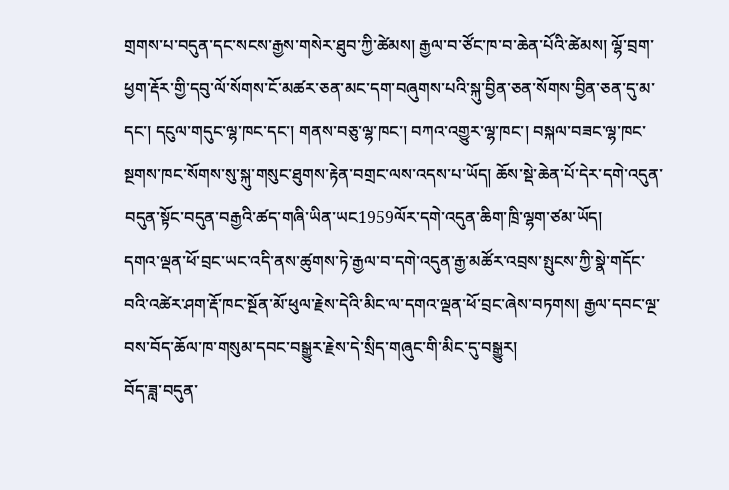གྲགས་པ་བདུན་དང་སངས་རྒྱས་གསེར་ཐུབ་ཀྱི་ཚེམས། རྒྱལ་བ་ཙོང་ཁ་བ་ཆེན་པོའི་ཚེམས། ལྷོ་བྲག་ཕྱག་རྡོར་གྱི་དབུ་ལོ་སོགས་ངོ་མཚར་ཅན་མང་དག་བཞུགས་པའི་སྐུ་བྱིན་ཅན་སོགས་བྱིན་ཅན་དུ་མ་དང་། དངུལ་གདུང་ལྷ་ཁང་དང་། གནས་བཅུ་ལྷ་ཁང་། བཀའ་འགྱུར་ལྷ་ཁང་། བསྐལ་བཟང་ལྷ་ཁང་སྔགས་ཁང་སོགས་སུ་སྐུ་གསུང་ཐུགས་རྟེན་བགྲང་ལས་འདས་པ་ཡོད། ཆོས་སྡེ་ཆེན་པོ་དེར་དགེ་འདུན་བདུན་སྟོང་བདུན་བརྒྱའི་ཚད་གཞི་ཡིན་ཡང1959ལོར་དགེ་འདུན་ཆིག་ཁྲི་ལྷག་ཙམ་ཡོད།
དགའ་ལྡན་ཕོ་བྲང་ཡང་འདི་ནས་ཚུགས་ཏེ་རྒྱལ་བ་དགེ་འདུན་རྒྱ་མཚོར་འབྲས་སྤུངས་ཀྱི་སྣེ་གདོང་བའི་འཚེར་ཤག་རྡོ་ཁང་སྔོན་མོ་ཕུལ་རྗེས་དེའི་མིང་ལ་དགའ་ལྡན་ཕོ་བྲང་ཞེས་བཏགས། རྒྱལ་དབང་ལྔ་བས་བོད་ཆོལ་ཁ་གསུམ་དབང་བསྒྱུར་རྗེས་དེ་སྲིད་གཞུང་གི་མིང་དུ་བསྒྱུར།
བོད་ཟླ་བདུན་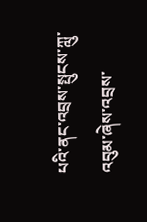པའི་ནང་འབྲས་སྤུངས་ཀླུ་འབུམ་ཞེས་འབྲས་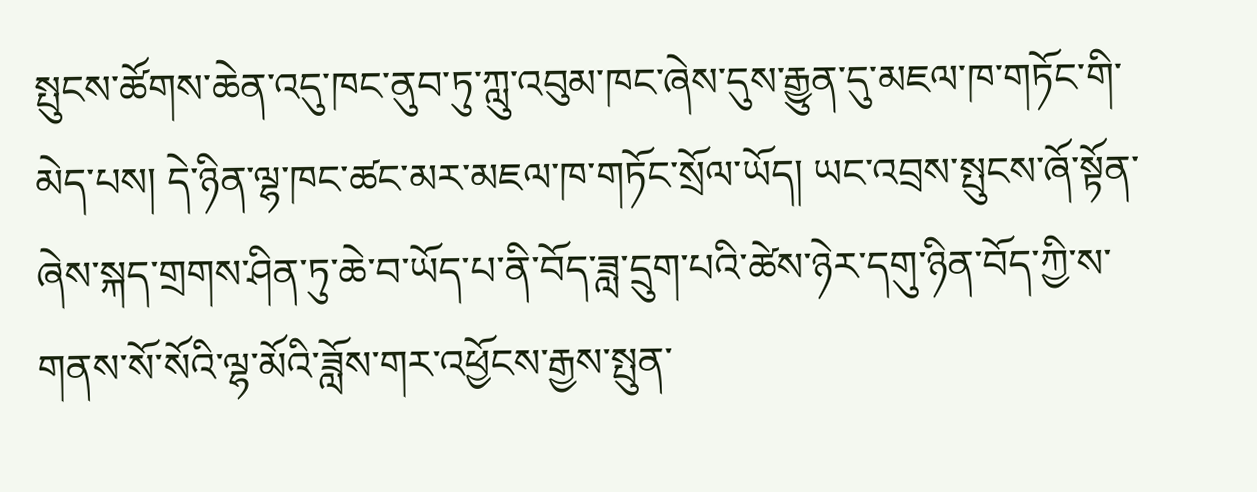སྤུངས་ཚོགས་ཆེན་འདུ་ཁང་ནུབ་ཏུ་ཀླུ་འབུམ་ཁང་ཞེས་དུས་རྒྱུན་དུ་མཇལ་ཁ་གཏོང་གི་མེད་པས། དེ་ཉིན་ལྷ་ཁང་ཚང་མར་མཇལ་ཁ་གཏོང་སྲོལ་ཡོད། ཡང་འབྲས་སྤུངས་ཞོ་སྟོན་ཞེས་སྐད་གྲགས་ཤིན་ཏུ་ཆེ་བ་ཡོད་པ་ནི་བོད་ཟླ་དྲུག་པའི་ཚེས་ཉེར་དགུ་ཉིན་བོད་ཀྱི་ས་གནས་སོ་སོའི་ལྷ་མོའི་ཟློས་གར་འཕྱོངས་རྒྱས་སྤུན་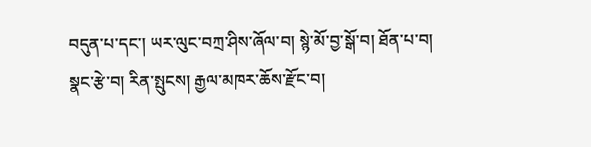བདུན་པ་དང་། ཡར་ལུང་བཀྲ་ཤིས་ཞོལ་བ། སྙེ་མོ་བྱ་སྒོ་བ། ཐོན་པ་བ། སྣང་རྩེ་བ། རིན་སྤུངས། རྒྱལ་མཁར་ཆོས་རྫོང་བ།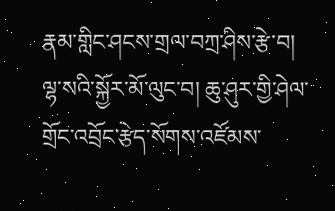རྣམ་གླིང་ཤངས་གྲལ་བཀྲ་ཤིས་རྩེ་བ། ལྷ་སའི་སྐྱོར་མོ་ལུང་བ། ཆུ་ཤུར་གྱི་ཤེལ་གྲོང་འབྲོང་རྩེད་སོགས་འཛོམས་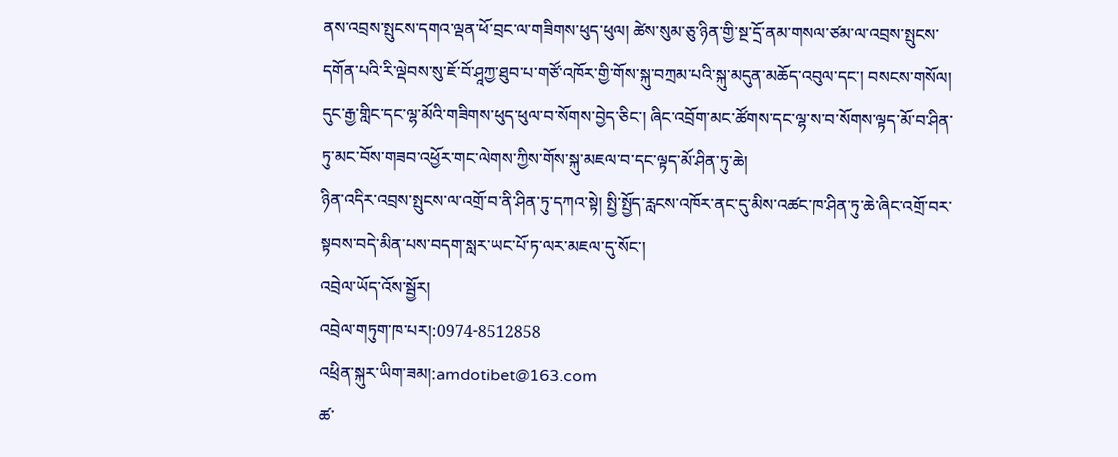ནས་འབྲས་སྤུངས་དགའ་ལྡན་ཕོ་བྲང་ལ་གཟིགས་ཕུད་ཕུལ། ཚེས་སུམ་ཅུ་ཉིན་གྱི་སྔ་དྲོ་ནམ་གསལ་ཙམ་ལ་འབྲས་སྤུངས་དགོན་པའི་རི་ལྡེབས་སུ་ཇོ་བོ་ཤཱཀྱ་ཐུབ་པ་གཙོ་འཁོར་གྱི་གོས་སྐུ་བཀྲམ་པའི་སྐུ་མདུན་མཆོད་འབུལ་དང་། བསངས་གསོལ། དུང་རྒྱ་གླིང་དང་ལྷ་མོའི་གཟིགས་ཕུད་ཕུལ་བ་སོགས་བྱེད་ཅིང་། ཞིང་འབྲོག་མང་ཚོགས་དང་ལྷ་ས་བ་སོགས་ལྟད་མོ་བ་ཤིན་ཏུ་མང་བོས་གཟབ་འཕྱོར་གང་ལེགས་ཀྱིས་གོས་སྐུ་མཇལ་བ་དང་ལྟད་མོ་ཤིན་ཏུ་ཆེ།
ཉིན་འདིར་འབྲས་སྤུངས་ལ་འགྲོ་བ་ནི་ཤིན་ཏུ་དཀའ་སྟེ། སྤྱི་སྤྱོད་རླངས་འཁོར་ནང་དུ་མིས་འཚང་ཁ་ཤིན་ཏུ་ཆེ་ཞིང་འགྲོ་བར་སྟབས་བདེ་མིན་པས་བདག་སླར་ཡང་པོ་ཏ་ལར་མཇལ་དུ་སོང་།
འབྲེལ་ཡོད་འོས་སྦྱོར།
འབྲེལ་གཏུག་ཁ་པར།:0974-8512858
འཕྲིན་སྐུར་ཡིག་ཟམ།:amdotibet@163.com
ཚ་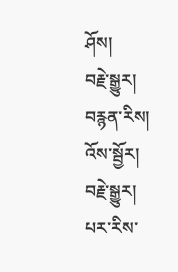ཤོས།
བརྗེ་སྒྱུར།
བརྙན་རིས།
འོས་སྦྱོར།
བརྗེ་སྒྱུར།
པར་རིས་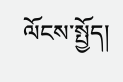ལོངས་སྤྱོད།